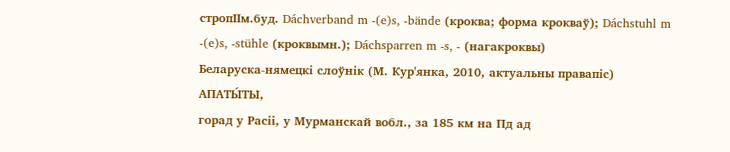стропIIм.буд. Dáchverband m -(e)s, -bände (кроква; форма крокваў); Dáchstuhl m -(e)s, -stühle (кроквымн.); Dáchsparren m -s, - (нагакроквы)
Беларуска-нямецкі слоўнік (М. Кур'янка, 2010, актуальны правапіс)
АПАТЫ́ТЫ,
горад у Расіі, у Мурманскай вобл., за 185 км на Пд ад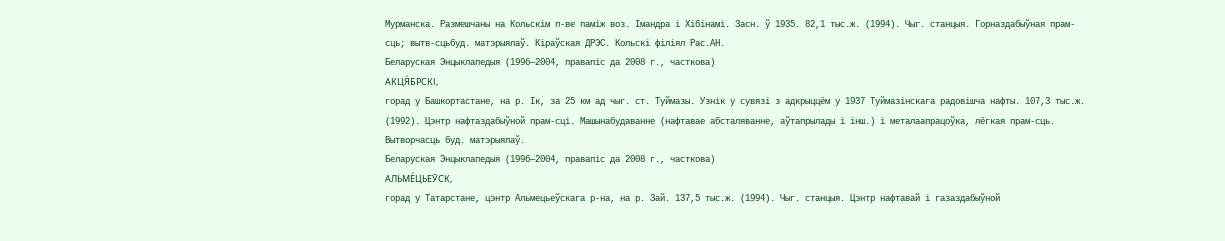Мурманска. Размешчаны на Кольскім п-ве паміж воз. Імандра і Хібінамі. Засн. ў 1935. 82,1 тыс.ж. (1994). Чыг. станцыя. Горназдабыўная прам-сць; вытв-сцьбуд. матэрыялаў. Кіраўская ДРЭС. Кольскі філіял Рас.АН.
Беларуская Энцыклапедыя (1996—2004, правапіс да 2008 г., часткова)
АКЦЯ́БРСКІ,
горад у Башкортастане, на р. Ік, за 25 км ад чыг. ст. Туймазы. Узнік у сувязі з адкрыццём у 1937 Туймазінскага радовішча нафты. 107,3 тыс.ж. (1992). Цэнтр нафтаздабыўной прам-сці. Машынабудаванне (нафтавае абсталяванне, аўтапрылады і інш.) і металаапрацоўка, лёгкая прам-сць. Вытворчасць буд. матэрыялаў.
Беларуская Энцыклапедыя (1996—2004, правапіс да 2008 г., часткова)
АЛЬМЕ́ЦЬЕЎСК,
горад у Татарстане, цэнтр Альмецьеўскага р-на, на р. Зай. 137,5 тыс.ж. (1994). Чыг. станцыя. Цэнтр нафтавай і газаздабыўной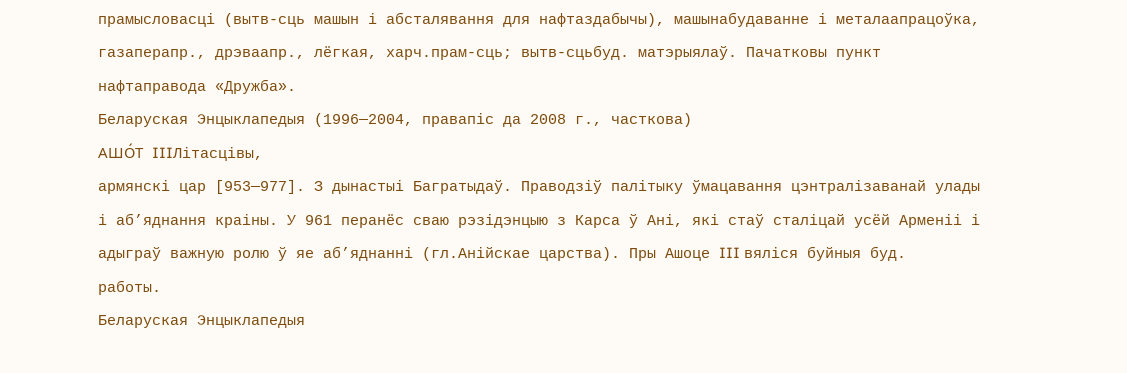прамысловасці (вытв-сць машын і абсталявання для нафтаздабычы), машынабудаванне і металаапрацоўка, газаперапр., дрэваапр., лёгкая, харч.прам-сць; вытв-сцьбуд. матэрыялаў. Пачатковы пункт нафтаправода «Дружба».
Беларуская Энцыклапедыя (1996—2004, правапіс да 2008 г., часткова)
АШО́Т IIIЛітасцівы,
армянскі цар [953—977]. З дынастыі Багратыдаў. Праводзіў палітыку ўмацавання цэнтралізаванай улады і аб’яднання краіны. У 961 перанёс сваю рэзідэнцыю з Карса ў Ані, які стаў сталіцай усёй Арменіі і адыграў важную ролю ў яе аб’яднанні (гл.Анійскае царства). Пры Ашоце III вяліся буйныя буд. работы.
Беларуская Энцыклапедыя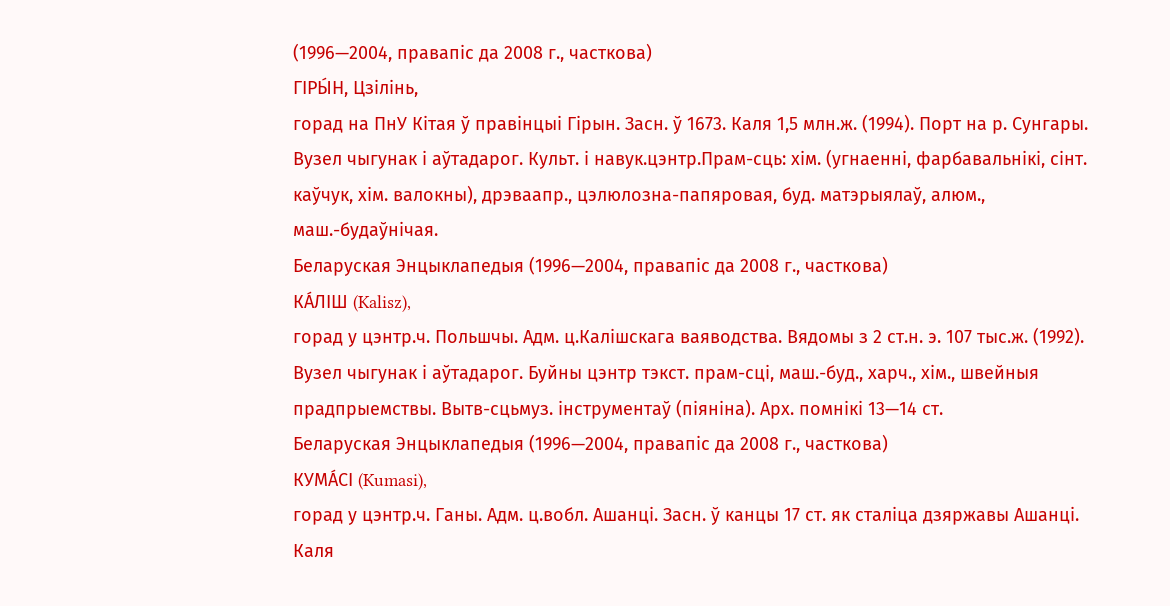(1996—2004, правапіс да 2008 г., часткова)
ГІРЫ́Н, Цзілінь,
горад на ПнУ Кітая ў правінцыі Гірын. Засн. ў 1673. Каля 1,5 млн.ж. (1994). Порт на р. Сунгары. Вузел чыгунак і аўтадарог. Культ. і навук.цэнтр.Прам-сць: хім. (угнаенні, фарбавальнікі, сінт. каўчук, хім. валокны), дрэваапр., цэлюлозна-папяровая, буд. матэрыялаў, алюм., маш.-будаўнічая.
Беларуская Энцыклапедыя (1996—2004, правапіс да 2008 г., часткова)
КА́ЛІШ (Kalisz),
горад у цэнтр.ч. Польшчы. Адм. ц.Калішскага ваяводства. Вядомы з 2 ст.н. э. 107 тыс.ж. (1992). Вузел чыгунак і аўтадарог. Буйны цэнтр тэкст. прам-сці, маш.-буд., харч., хім., швейныя прадпрыемствы. Вытв-сцьмуз. інструментаў (піяніна). Арх. помнікі 13—14 ст.
Беларуская Энцыклапедыя (1996—2004, правапіс да 2008 г., часткова)
КУМА́СІ (Kumasi),
горад у цэнтр.ч. Ганы. Адм. ц.вобл. Ашанці. Засн. ў канцы 17 ст. як сталіца дзяржавы Ашанці. Каля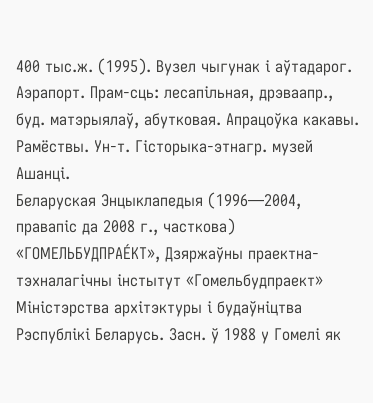400 тыс.ж. (1995). Вузел чыгунак і аўтадарог. Аэрапорт. Прам-сць: лесапільная, дрэваапр., буд. матэрыялаў, абутковая. Апрацоўка какавы. Рамёствы. Ун-т. Гісторыка-этнагр. музей Ашанці.
Беларуская Энцыклапедыя (1996—2004, правапіс да 2008 г., часткова)
«ГОМЕЛЬБУДПРАЕ́КТ», Дзяржаўны праектна-тэхналагічны інстытут «Гомельбудпраект» Міністэрства архітэктуры і будаўніцтва Рэспублікі Беларусь. Засн. ў 1988 у Гомелі як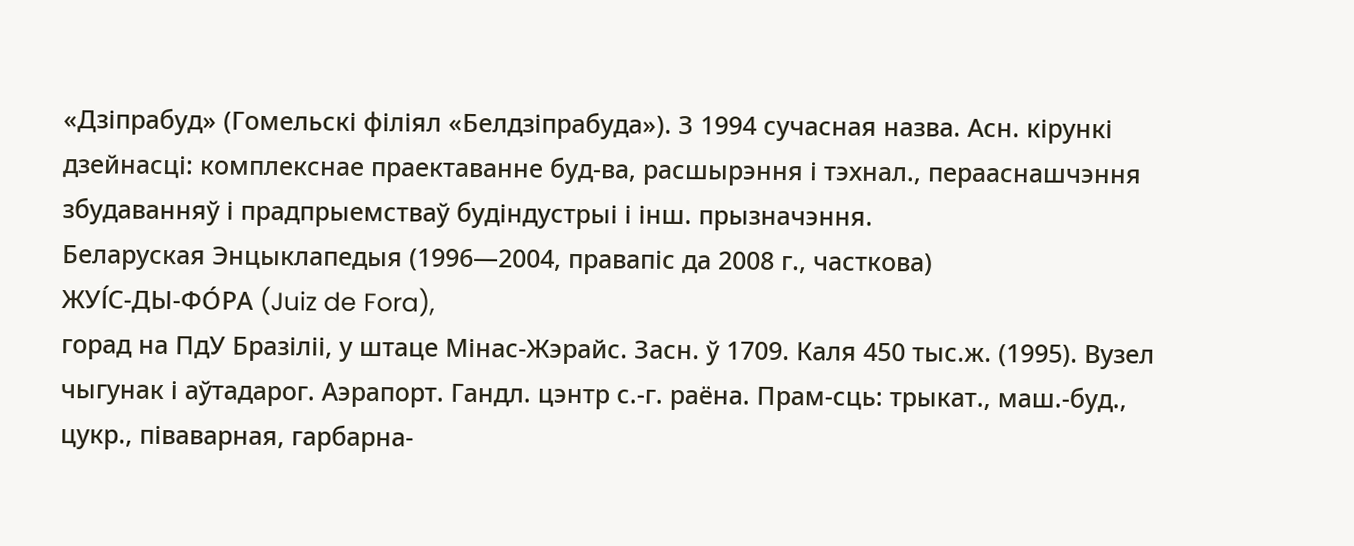«Дзіпрабуд» (Гомельскі філіял «Белдзіпрабуда»). З 1994 сучасная назва. Асн. кірункі дзейнасці: комплекснае праектаванне буд-ва, расшырэння і тэхнал., перааснашчэння збудаванняў і прадпрыемстваў будіндустрыі і інш. прызначэння.
Беларуская Энцыклапедыя (1996—2004, правапіс да 2008 г., часткова)
ЖУІ́С-ДЫ-ФО́РА (Juiz de Fora),
горад на ПдУ Бразіліі, у штаце Мінас-Жэрайс. Засн. ў 1709. Каля 450 тыс.ж. (1995). Вузел чыгунак і аўтадарог. Аэрапорт. Гандл. цэнтр с.-г. раёна. Прам-сць: трыкат., маш.-буд., цукр., піваварная, гарбарна-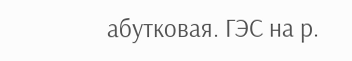абутковая. ГЭС на р.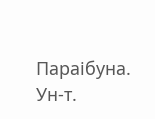Параібуна. Ун-т.